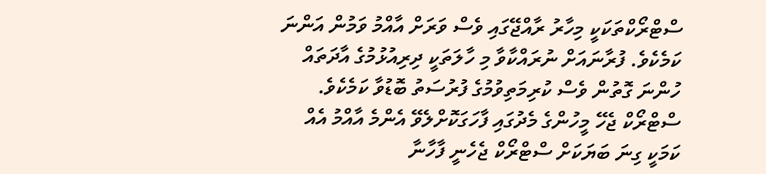ސްޓްރޯކްތަކަކީ މިހާރު ރާއްޖޭގައި ވެސް ވަރަށް އާއްމު ވަމުން އަންނަ ކަމެކެވެ. ފުރާނައަށް ނުރައްކާވާ މި ހާލަތަކީ ދިރިއުޅުމުގެ އާދަތައް ހުންނަ ގޮތުން ވެސް ކުރިމަތިވުމުގެ ފުރުސަތު ބޮޑުވާ ކަމެކެވެ.
ސްޓްރޯކް ޖެހޭ މީހުންގެ މެދުގައި ފާހަގަކޮށްލެވޭ އެންމެ އާއްމު އެއް ކަމަކީ ގިނަ ބަޔަކަށް ސްޓްރޯކް ޖެހެނީ ފާހާނާ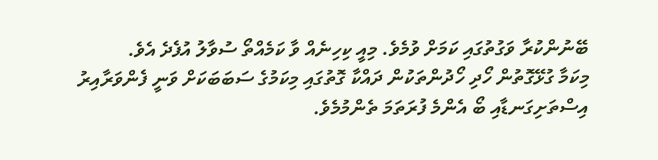ބޭނުންކުރާ ވަގުތުގައި ކަމަށް ވުމެވެ. މިއީ ކިހިނެއް ވާ ކަމެއްތޯ ސުވާލު އުފެދެ އެވެ.
މިކަމާ ގުޅޭގޮތުން ހޯދި ހޯދުންތަކުން ދައްކާ ގޮތުގައި މިކަމުގެ ސަބަބަކަށް ވަނީ ފެންވަރާއިރު އިސްތަށިގަނޑާއި ބޯ އެންމެ ފުރަތަމަ ތެންމުމެވެ.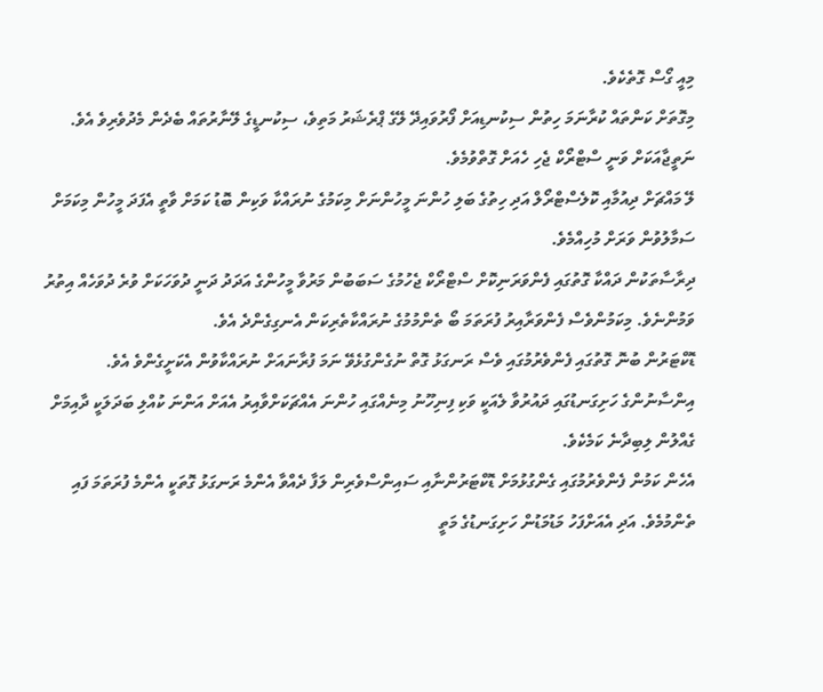މިއީ ގޯސް ގޮތެކެވެ.
މިގޮތަށް ކަންތައް ކުރާނަމަ ހިތުން ސިކުނޑިއަށް ފޯރުވައިދޭ ލޭގެ ޕްރެޝަރު މަތިވެ، ސިކުނޑީގެ ލޭނާރުތައް ބެދެން މެދުވެރިވެ އެވެ. ނަތީޖާއަކަށް ވަނީ ސްޓްރޯކް ޖެހި ހެއަށް ގޮތްވުމެވެ.
ލޭ މައްޗަށް ދިއުމާއި ކޮލެސްޓްރޯލް އަދި ހިތުގެ ބަލި ހުންނަ މީހުންނަށް މިކަމުގެ ނުރައްކާ ވަކިން ބޮޑު ކަމަށް ވާތީ އެފަދަ މީހުން މިކަމަށް ސަމާލުވުން ވަރަށް މުހިއްމެވެ.
ދިރާސާތަކުން ދައްކާ ގޮތުގައި ފެންވަރަނިކޮށް ސްޓްރޯކް ޖެހުމުގެ ސަބަބުން މަރުވާ މީހުންގެ އަދަދު ދަނީ ދުވަހަކަށް ވުރެ ދުވަހެއް އިތުރު ވަމުންނެވެ. މިކަމުންވެސް ފެންވަރާއިރު ފުރަތަމަ ބޯ ތެންމުމުގެ ނުރައްކާތެރިކަން އެނގިގެންދެ އެވެ.
ޑޮކްޓަރުން ބުނޮ ގޮތުގައި ފެންވެރުމުގައި ވެސް ރަނގަޅު ގޮތް ނުގެންގުޅެވޭ ނަމަ ފުރާނައަށް ނުރައްކާވުން އެކަށީގެންވެ އެވެ. އިންސާނުންގެ ހަށިގަނޑުގައި ދައުރުވާ ލެއަކީ ވަކި ފިނިހޫނު މިނެއްގައި ހުންނަ އެއްޗަކަށްވާއިރު އެއަށް އަންނަ ކުއްލި ބަދަލަކީ ދާއިމަށް ގެއްލުން ލިބިދާނެ ކަމެކެވެ.
އެހެން ކަމުން ފެންވެރުމުގައި ގެންގުޅުމަށް ޑޮކްޓަރުންނާއި ސައިންސްވެރިން ލަފާ ދެއްވާ އެންމެ ރަނގަޅު ގޮތަކީ އެންމެ ފުރަތަމަ ފައި ތެންމުމެވެ. އަދި އެއަށްފަހު މަޑުމަޑުން ހަށިގަނޑުގެ މަތީ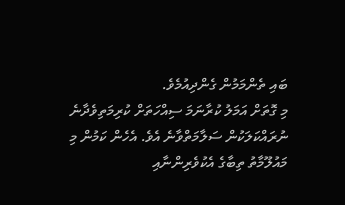ބައި ތެންމަމުން ގެންދިއުމެވެ.
މި ގޮތަށް އަމަލު ކުރާނަމަ ސިއްހަތަށް ކުރިމަތިވެދާނެ ނުރައްކަލަކުން ސަލާމަތްވާނެ އެވެ. އެހެން ކަމުން މި މައުލޫމާތު ތިބާގެ އެކުވެރިންނާއި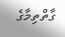ގާތްތިމާގެ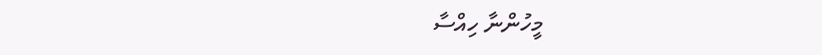މީހުންނާ ހިއްސާ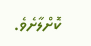ކޮށްލާށެވެ.